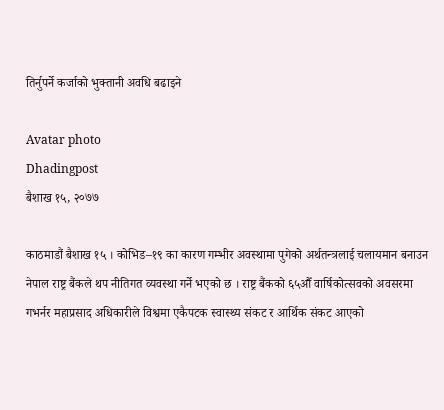तिर्नुपर्ने कर्जाको भुक्तानी अवधि बढाइने

Avatar photo
Dhadingpost
बैशाख १५, २०७७

काठमाडौं बैशाख १५ । कोभिड–१९ का कारण गम्भीर अवस्थामा पुगेको अर्थतन्त्रलाई चलायमान बनाउन नेपाल राष्ट्र बैंकले थप नीतिगत व्यवस्था गर्ने भएको छ । राष्ट्र बैंकको ६५औँ वार्षिकोत्सवको अवसरमा गभर्नर महाप्रसाद अधिकारीले विश्वमा एकैपटक स्वास्थ्य संकट र आर्थिक संकट आएको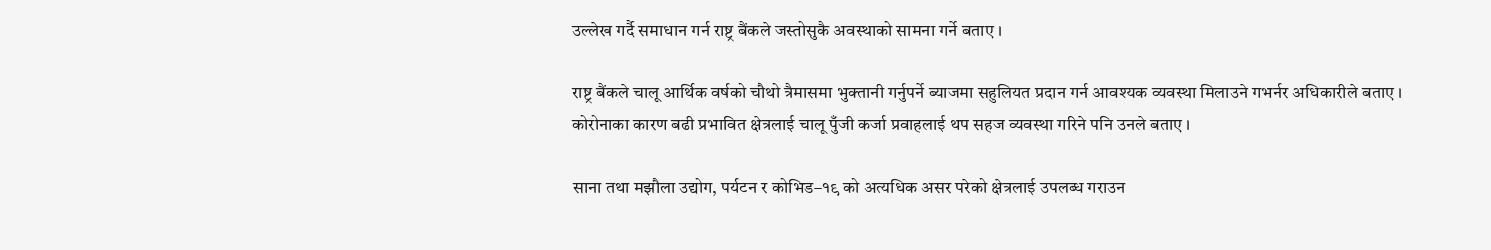उल्लेख गर्दै समाधान गर्न राष्ट्र बैंकले जस्तोसुकै अवस्थाको सामना गर्ने बताए ।

राष्ट्र बैंकले चालू आर्थिक वर्षको चौथो त्रैमासमा भुक्तानी गर्नुपर्ने ब्याजमा सहुलियत प्रदान गर्न आवश्यक व्यवस्था मिलाउने गभर्नर अधिकारीले बताए । कोरोनाका कारण बढी प्रभावित क्षेत्रलाई चालू पुँजी कर्जा प्रवाहलाई थप सहज व्यवस्था गरिने पनि उनले बताए ।

साना तथा मझौला उद्योग, पर्यटन र कोभिड–१९ को अत्यधिक असर परेको क्षेत्रलाई उपलब्ध गराउन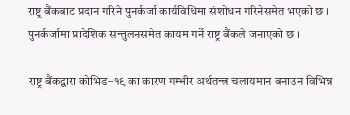राष्ट्र बैंकबाट प्रदान गरिने पुनर्कर्जा कार्यविधिमा संशोधन गरिनेसमेत भएको छ । पुनर्कर्जामा प्रादेशिक सन्तुलनसमेत कायम गर्ने राष्ट्र बैंकले जनाएको छ ।

राष्ट्र बैंकद्वारा कोभिड–१९ का कारण गम्भीर अर्थतन्त्र चलायमान बनाउन विभिन्न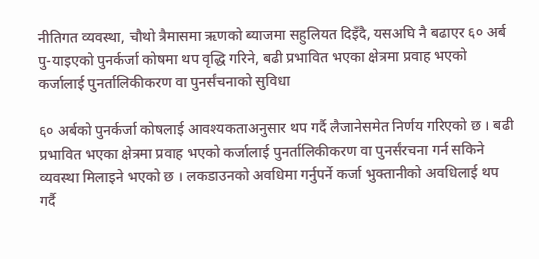नीतिगत व्यवस्था, चौथो त्रैमासमा ऋणको ब्याजमा सहुलियत दिइँदै, यसअघि नै बढाएर ६० अर्ब पु-याइएको पुनर्कर्जा कोषमा थप वृद्धि गरिने, बढी प्रभावित भएका क्षेत्रमा प्रवाह भएको कर्जालाई पुनर्तालिकीकरण वा पुनर्संचनाको सुविधा

६० अर्बको पुनर्कर्जा कोषलाई आवश्यकताअनुसार थप गर्दै लैजानेसमेत निर्णय गरिएको छ । बढी प्रभावित भएका क्षेत्रमा प्रवाह भएको कर्जालाई पुनर्तालिकीकरण वा पुनर्संरचना गर्न सकिने व्यवस्था मिलाइने भएको छ । लकडाउनको अवधिमा गर्नुपर्ने कर्जा भुक्तानीको अवधिलाई थप गर्दै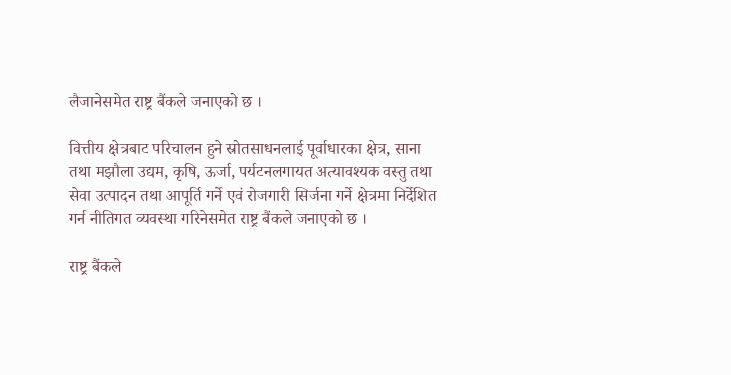लैजानेसमेत राष्ट्र बैंकले जनाएको छ ।

वित्तीय क्षेत्रबाट परिचालन हुने स्रोतसाधनलाई पूर्वाधारका क्षेत्र, साना तथा मझौला उद्यम, कृषि, ऊर्जा, पर्यटनलगायत अत्यावश्यक वस्तु तथा सेवा उत्पादन तथा आपूर्ति गर्ने एवं रोजगारी सिर्जना गर्ने क्षेत्रमा निर्देशित गर्न नीतिगत व्यवस्था गरिनेसमेत राष्ट्र बैंकले जनाएको छ ।

राष्ट्र बैंकले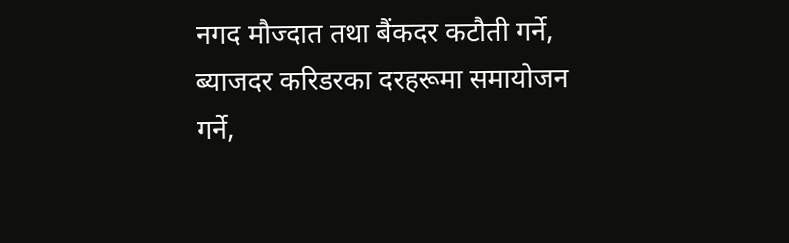नगद मौज्दात तथा बैंकदर कटौती गर्ने, ब्याजदर करिडरका दरहरूमा समायोजन गर्ने,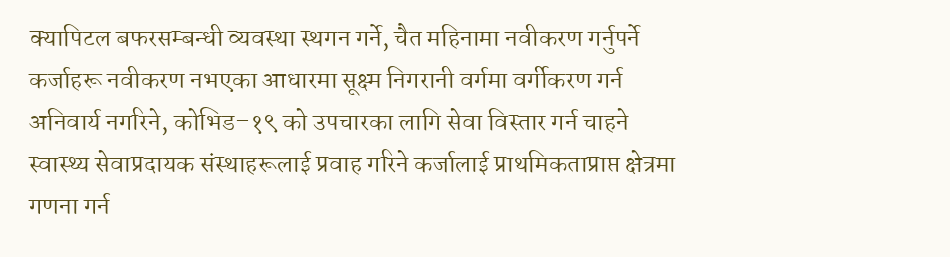क्यापिटल बफरसम्बन्धी व्यवस्था स्थगन गर्ने, चैत महिनामा नवीकरण गर्नुपर्ने कर्जाहरू नवीकरण नभएका आधारमा सूक्ष्म निगरानी वर्गमा वर्गीकरण गर्न अनिवार्य नगरिने, कोभिड–१९ को उपचारका लागि सेवा विस्तार गर्न चाहने स्वास्थ्य सेवाप्रदायक संस्थाहरूलाई प्रवाह गरिने कर्जालाई प्राथमिकताप्राप्त क्षेत्रमा गणना गर्न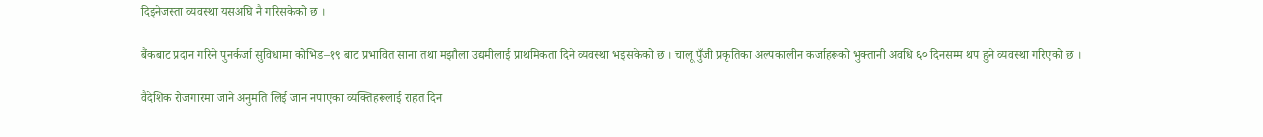दिइनेजस्ता व्यवस्था यसअघि नै गरिसकेको छ ।

बैंकबाट प्रदान गरिने पुनर्कर्जा सुविधामा कोभिड–१९ बाट प्रभावित साना तथा मझौला उद्यमीलाई प्राथमिकता दिने व्यवस्था भइसकेको छ । चालू पुँजी प्रकृतिका अल्पकालीन कर्जाहरूको भुक्तानी अवधि ६० दिनसम्म थप हुने व्यवस्था गरिएको छ ।

वैदेशिक रोजगारमा जाने अनुमति लिई जान नपाएका व्यक्तिहरूलाई राहत दिन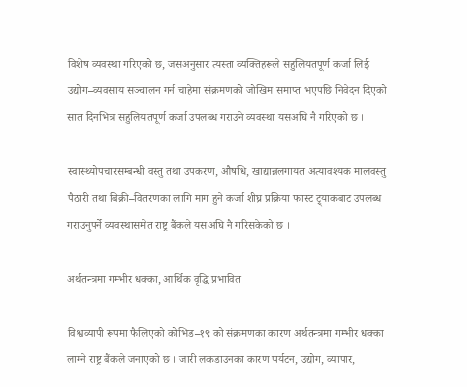विशेष व्यवस्था गरिएको छ, जसअनुसार त्यस्ता व्यक्तिहरूले सहुलियतपूर्ण कर्जा लिई उद्योग–व्यवसाय सञ्चालन गर्न चाहेमा संक्रमणको जोखिम समाप्त भएपछि निवेदन दिएको सात दिनभित्र सहुलियतपूर्ण कर्जा उपलब्ध गराउने व्यवस्था यसअघि नै गरिएको छ ।

स्वास्थ्योपचारसम्बन्धी वस्तु तथा उपकरण, औषधि, खाद्यान्नलगायत अत्यावश्यक मालवस्तु पैठारी तथा बिक्री–वितरणका लागि माग हुने कर्जा शीघ्र प्रक्रिया फास्ट ट्र्याकबाट उपलब्ध गराउनुपर्ने व्यवस्थासमेत राष्ट्र बैंकले यसअघि नै गरिसकेको छ ।

अर्थतन्त्रमा गम्भीर धक्का, आर्थिक वृद्धि प्रभावित

विश्वव्यापी रूपमा फैलिएको कोभिड–१९ को संक्रमणका कारण अर्थतन्त्रमा गम्भीर धक्का लाग्ने राष्ट्र बैंकले जनाएको छ । जारी लकडाउनका कारण पर्यटन, उद्योग, व्यापार,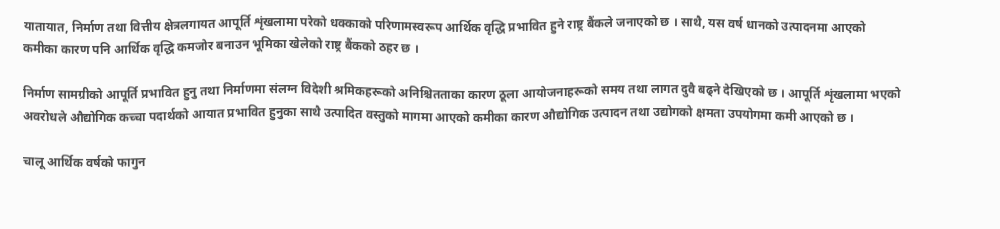यातायात, निर्माण तथा वित्तीय क्षेत्रलगायत आपूर्ति शृंखलामा परेको धक्काको परिणामस्वरूप आर्थिक वृद्धि प्रभावित हुने राष्ट्र बैंकले जनाएको छ । साथै, यस वर्ष धानको उत्पादनमा आएको कमीका कारण पनि आर्थिक वृद्धि कमजोर बनाउन भूमिका खेलेको राष्ट्र बैंकको ठहर छ ।

निर्माण सामग्रीको आपूर्ति प्रभावित हुनु तथा निर्माणमा संलग्न विदेशी श्रमिकहरूको अनिश्चितताका कारण ठूला आयोजनाहरूको समय तथा लागत दुवै बढ्ने देखिएको छ । आपूर्ति शृंखलामा भएको अवरोधले औद्योगिक कच्चा पदार्थको आयात प्रभावित हुनुका साथै उत्पादित वस्तुको मागमा आएको कमीका कारण औद्योगिक उत्पादन तथा उद्योगको क्षमता उपयोगमा कमी आएको छ ।

चालू आर्थिक वर्षको फागुन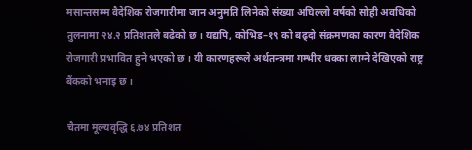मसान्तसम्म वैदेशिक रोजगारीमा जान अनुमति लिनेको संख्या अघिल्लो वर्षको सोही अवधिको तुलनामा २४.२ प्रतिशतले बढेको छ । यद्यपि, कोभिड–१९ को बढ्दो संक्रमणका कारण वैदेशिक रोजगारी प्रभावित हुने भएको छ । यी कारणहरूले अर्थतन्त्रमा गम्भीर धक्का लाग्ने देखिएको राष्ट्र बैंकको भनाइ छ ।

चैतमा मूल्यवृद्धि ६.७४ प्रतिशत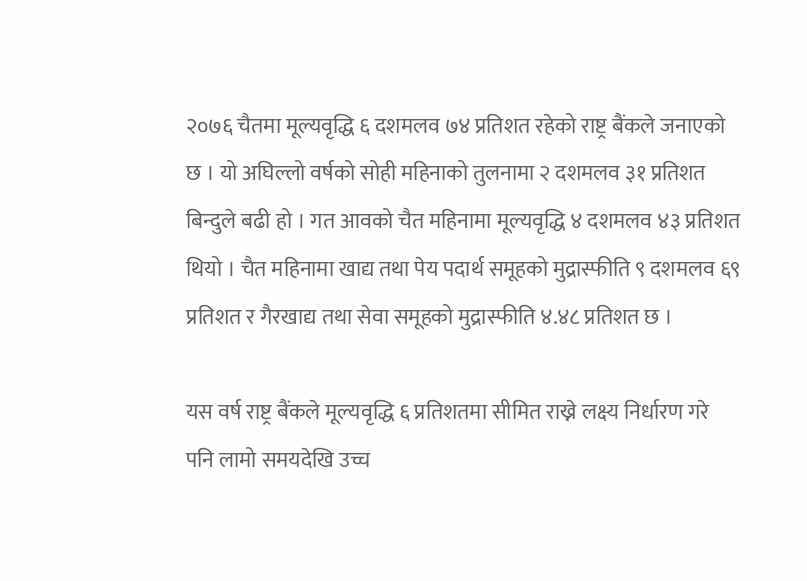२०७६ चैतमा मूल्यवृद्धि ६ दशमलव ७४ प्रतिशत रहेको राष्ट्र बैंकले जनाएको छ । यो अघिल्लो वर्षको सोही महिनाको तुलनामा २ दशमलव ३१ प्रतिशत बिन्दुले बढी हो । गत आवको चैत महिनामा मूल्यवृद्धि ४ दशमलव ४३ प्रतिशत थियो । चैत महिनामा खाद्य तथा पेय पदार्थ समूहको मुद्रास्फीति ९ दशमलव ६९ प्रतिशत र गैरखाद्य तथा सेवा समूहको मुद्रास्फीति ४.४८ प्रतिशत छ ।

यस वर्ष राष्ट्र बैंकले मूल्यवृद्धि ६ प्रतिशतमा सीमित राख्ने लक्ष्य निर्धारण गरे पनि लामो समयदेखि उच्च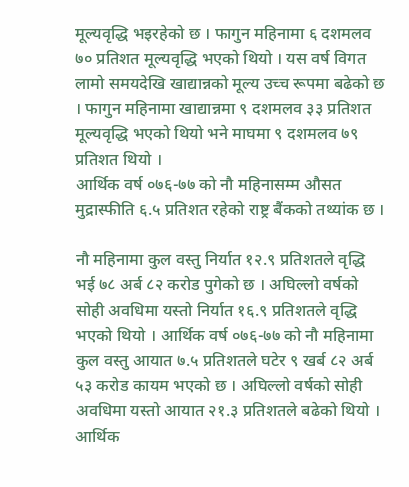मूल्यवृद्धि भइरहेको छ । फागुन महिनामा ६ दशमलव ७० प्रतिशत मूल्यवृद्धि भएको थियो । यस वर्ष विगत लामो समयदेखि खाद्यान्नको मूल्य उच्च रूपमा बढेको छ । फागुन महिनामा खाद्यान्नमा ९ दशमलव ३३ प्रतिशत मूल्यवृद्धि भएको थियो भने माघमा ९ दशमलव ७९ प्रतिशत थियो ।
आर्थिक वर्ष ०७६-७७ को नौ महिनासम्म औसत मुद्रास्फीति ६.५ प्रतिशत रहेको राष्ट्र बैंकको तथ्यांक छ ।

नौ महिनामा कुल वस्तु निर्यात १२.९ प्रतिशतले वृद्धि भई ७८ अर्ब ८२ करोड पुगेको छ । अघिल्लो वर्षको सोही अवधिमा यस्तो निर्यात १६.९ प्रतिशतले वृद्धि भएको थियो । आर्थिक वर्ष ०७६-७७ को नौ महिनामा कुल वस्तु आयात ७.५ प्रतिशतले घटेर ९ खर्ब ८२ अर्ब ५३ करोड कायम भएको छ । अघिल्लो वर्षको सोही अवधिमा यस्तो आयात २१.३ प्रतिशतले बढेको थियो । आर्थिक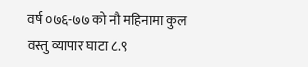वर्ष ०७६-७७ को नौ महिनामा कुल वस्तु व्यापार घाटा ८.९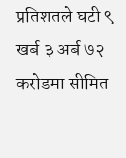प्रतिशतले घटी ९ खर्ब ३ अर्ब ७२ करोडमा सीमित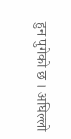हुन पुगेको छ । अघिल्लो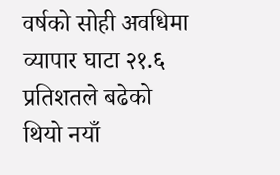वर्षको सोही अवधिमा व्यापार घाटा २१.६ प्रतिशतले बढेको थियो नयाँ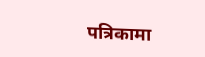पत्रिकामा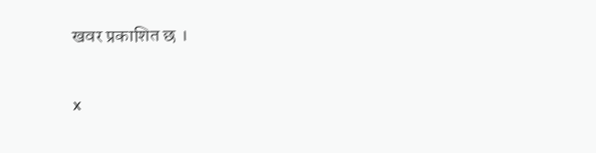खवर प्रकाशित छ ।

x